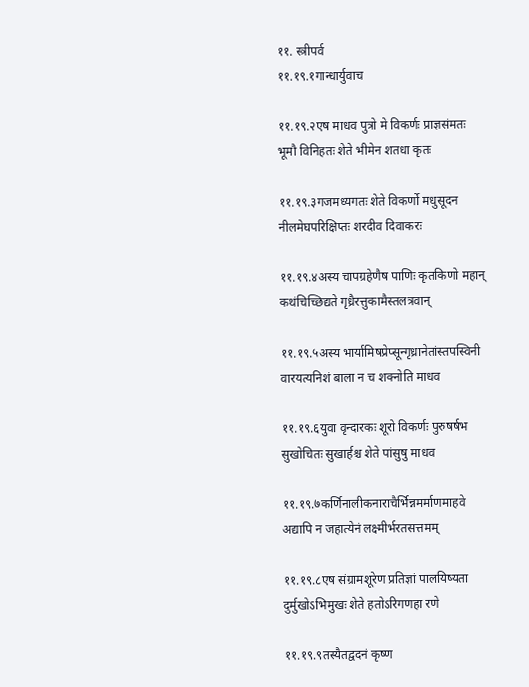११. स्त्रीपर्व
११.१९.१गान्धार्युवाच

११.१९.२एष माधव पुत्रो मे विकर्णः प्राज्ञसंमतः
भूमौ विनिहतः शेते भीमेन शतधा कृतः

११.१९.३गजमध्यगतः शेते विकर्णो मधुसूदन
नीलमेघपरिक्षिप्तः शरदीव दिवाकरः

११.१९.४अस्य चापग्रहेणैष पाणिः कृतकिणो महान्
कथंचिच्छिद्यते गृध्रैरत्तुकामैस्तलत्रवान्

११.१९.५अस्य भार्यामिषप्रेप्सून्गृध्रानेतांस्तपस्विनी
वारयत्यनिशं बाला न च शक्नोति माधव

११.१९.६युवा वृन्दारकः शूरो विकर्णः पुरुषर्षभ
सुखोचितः सुखार्हश्च शेते पांसुषु माधव

११.१९.७कर्णिनालीकनाराचैर्भिन्नमर्माणमाहवे
अद्यापि न जहात्येनं लक्ष्मीर्भरतसत्तमम्

११.१९.८एष संग्रामशूरेण प्रतिज्ञां पालयिष्यता
दुर्मुखोऽभिमुखः शेते हतोऽरिगणहा रणे

११.१९.९तस्यैतद्वदनं कृष्ण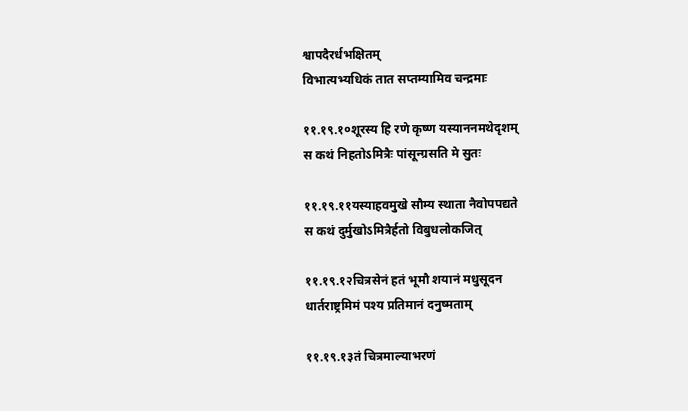श्वापदैरर्धभक्षितम्
विभात्यभ्यधिकं तात सप्तम्यामिव चन्द्रमाः

११.१९.१०शूरस्य हि रणे कृष्ण यस्याननमथेदृशम्
स कथं निहतोऽमित्रैः पांसून्ग्रसति मे सुतः

११.१९.११यस्याहवमुखे सौम्य स्थाता नैवोपपद्यते
स कथं दुर्मुखोऽमित्रैर्हतो विबुधलोकजित्

११.१९.१२चित्रसेनं हतं भूमौ शयानं मधुसूदन
धार्तराष्ट्रमिमं पश्य प्रतिमानं दनुष्मताम्

११.१९.१३तं चित्रमाल्याभरणं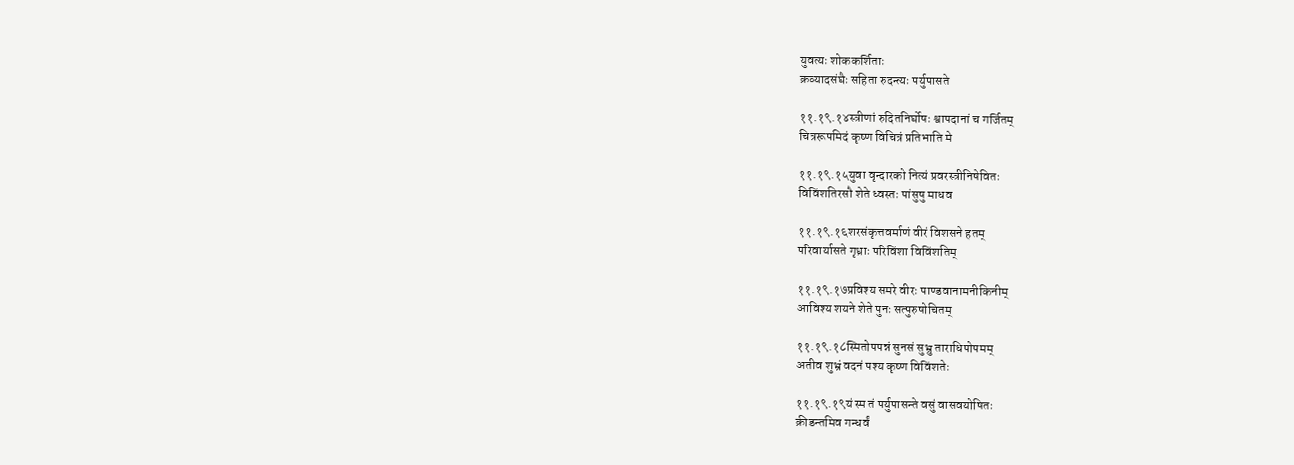युवत्यः शोककर्शिताः
क्रव्यादसंघैः सहिता रुदन्त्यः पर्युपासते

११.१९.१४स्त्रीणां रुदितनिर्घोषः श्वापदानां च गर्जितम्
चित्ररूपमिदं कृष्ण विचित्रं प्रतिभाति मे

११.१९.१५युवा वृन्दारको नित्यं प्रवरस्त्रीनिषेवितः
विविंशतिरसौ शेते ध्वस्तः पांसुषु माधव

११.१९.१६शरसंकृत्तवर्माणं वीरं विशसने हतम्
परिवार्यासते गृध्राः परिविंशा विविंशतिम्

११.१९.१७प्रविश्य समरे वीरः पाण्डवानामनीकिनीम्
आविश्य शयने शेते पुनः सत्पुरुषोचितम्

११.१९.१८स्मितोपपन्नं सुनसं सुभ्रु ताराधिपोपमम्
अतीव शुभ्रं वदनं पश्य कृष्ण विविंशतेः

११.१९.१९यं स्म तं पर्युपासन्ते वसुं वासवयोषितः
क्रीडन्तमिव गन्धर्वं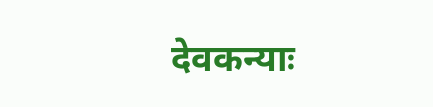देवकन्याः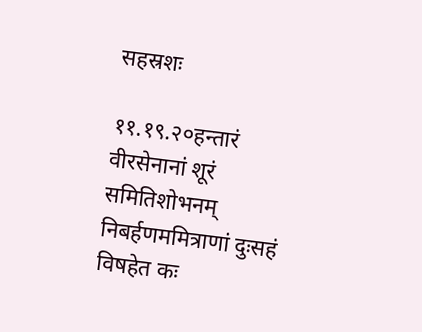सहस्रशः

११.१९.२०हन्तारं वीरसेनानां शूरं समितिशोभनम्
निबर्हणममित्राणां दुःसहं विषहेत कः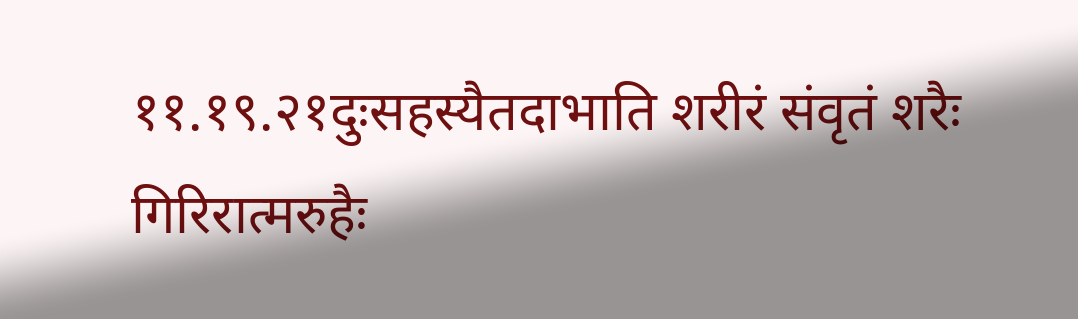११.१९.२१दुःसहस्यैतदाभाति शरीरं संवृतं शरैः
गिरिरात्मरुहैः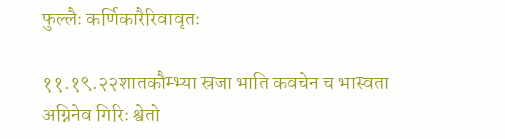फुल्लैः कर्णिकारैरिवावृतः

११.१९.२२शातकौम्भ्या स्रजा भाति कवचेन च भास्वता
अग्निनेव गिरिः श्वेतो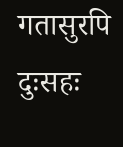गतासुरपि दुःसहः